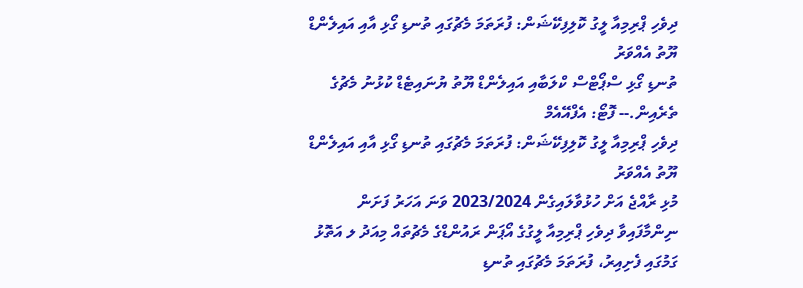ދިވެހި ޕްރިމިއާ ލީގު ކޮލިފިކޭޝަން: ފުރަތަމަ މެޗުގައި ތުނޑި ގޯޅި އާއި އައިލެންޑް ޔޫތު އެއްވަރު
ތުނޑި ގޯޅި ސްޕޯޓްސް ކްލަބާއި އައިލެންޑް ޔޫތު ޔުނައިޓެޑް ކުޅުނު މެޗުގެ ތެރެއިން.-- ފޮޓޯ: އެފްއޭއެމް
ދިވެހި ޕްރިމިއާ ލީގު ކޮލިފިކޭޝަން: ފުރަތަމަ މެޗުގައި ތުނޑި ގޯޅި އާއި އައިލެންޑް ޔޫތު އެއްވަރު
މުޅި ރާއްޖެ އަށް ހުޅުވާލައިގެން 2023/2024 ވަނަ އަހަރު ފަށަން ނިންމާފައިވާ ދިވެހި ޕްރިމިއާ ލީގުގެ އޯޕަން ރައުންޑްގެ މެޗުތައް މިއަދު ލ އަތޮޅު ގަމުގައި ފެށިއިރު، ފުރަތަމަ މެޗުގައި ތުނޑި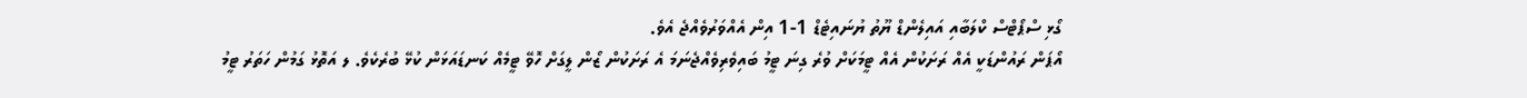ގޯޅި ސްޕޯޓްސް ކްލަބާއި އައިލެންޑް ޔޫތު ޔުނައިޓެޑް 1-1 އިން އެއްވަރުވެއްޖެ އެވެ.
އޯޕަން ރައުންޑަކީ އެއް ރަށަކުން އެއް ޓީމަކަށް ވުރެ ގިނަ ޓީމު ބައިވެރިވެއްޖެނަމަ އެ ރަށަކުން ޒޯން ލީގަށް ހޮވޭ ޓީމެއް ކަނޑައަޅަން ކުޅޭ ބުރެކެވެ. ލ އަތޮޅު ގަމުން ހަތަރު ޓީމު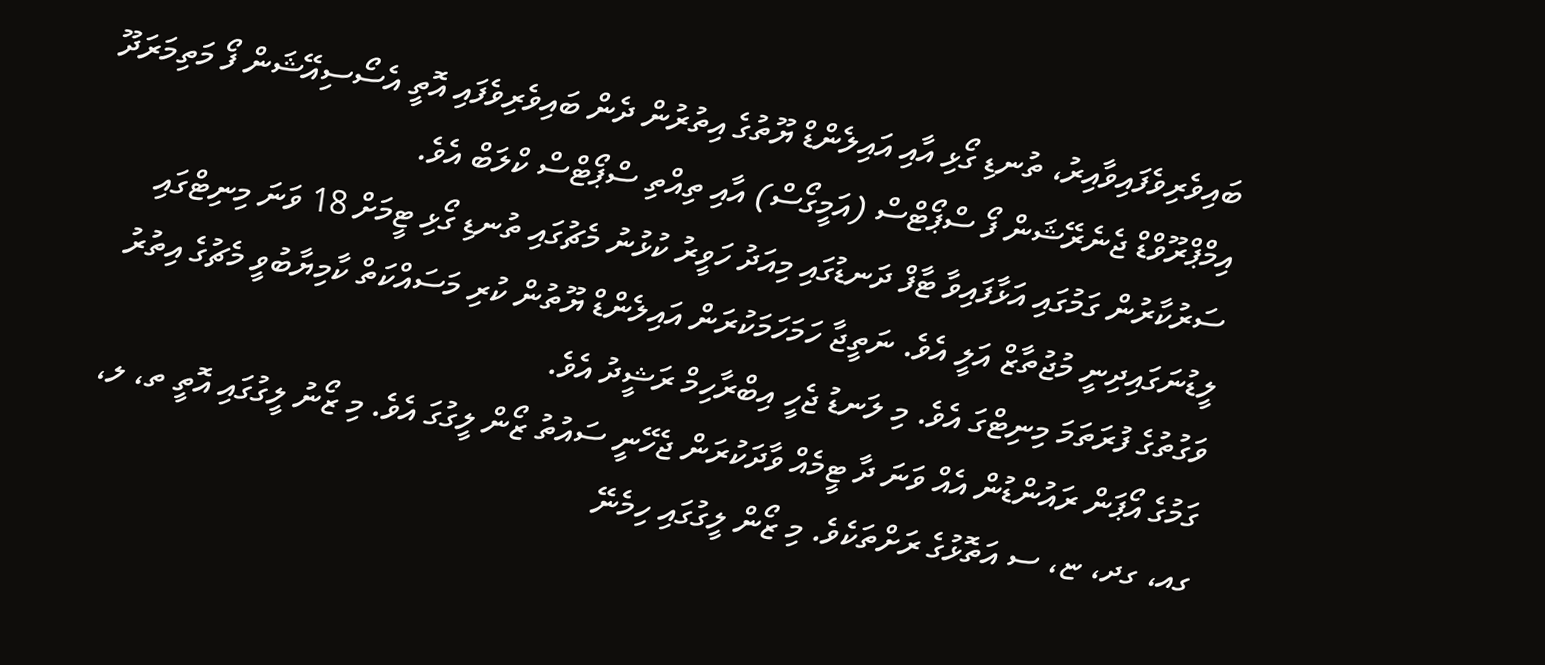ބައިވެރިވެފައިވާއިރު، ތުނޑި ގޯޅި އާއި އައިލެންޑް ޔޫތުގެ އިތުރުން ދެން ބައިވެރިވެފައި އޮތީ އެސޯސިއޭޝަން ފޯ މަތިމަރަދޫ އިމްޕްރޫވްޑް ޖެނެރޭޝަން ފޯ ސްޕޯޓްސް (އަމީގޯސް) އާއި ތިއްތި ސްޕޯޓްސް ކްލަބް އެވެ.
ސަރުކާރުން ގަމުގައި އަޅާފައިވާ ޓާފް ދަނޑުގައި މިއަދު ހަވީރު ކުޅުނު މެޗުގައި ތުނޑި ގޯޅި ޓީމަށް 18 ވަނަ މިނިޓްގައި ލީޑުނަގައިދިނީ މުޖުތާޒް އަލީ އެވެ. ނަތީޖާ ހަމަހަމަކުރަން އައިލެންޑް ޔޫތުން ކުރި މަސައްކަތް ކާމިޔާބުވީ މެޗުގެ އިތުރު ވަގުތުގެ ފުރަތަމަ މިނިޓްގަ އެވެ. މި ލަނޑު ޖެހީ އިބްރާހިމް ރަޝީދު އެވެ.
ގަމުގެ އޯޕަން ރައުންޑުން އެއް ވަނަ ދާ ޓީމެއް ވާދަކުރަން ޖެހޭނީ ސައުތު ޒޯން ލީގުގަ އެވެ. މި ޒޯނު ލީގުގައި އޮތީ ތ، ލ، ގއ، ގދ، ޏ، ސ އަތޮޅުގެ ރަށްތަކެވެ. މި ޒޯން ލީގުގައި ހިމެނޭ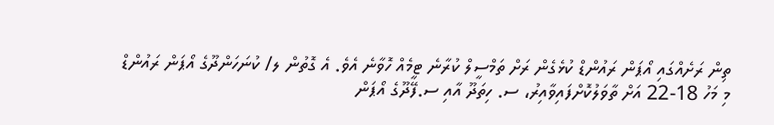ތިން ރަށެއްގައި އޯޕަން ރައުންޑް ކުޅެގެން ރަށް ތަމްސީލް ކުރާނެ ޓީމެއް ހޮވާނެ އެވެ. އެ ގޮތުން ލ/ ކުނަހަންދޫގެ އޯޕަން ރައުންޑް މި މަހު 18-22 އަށް ތާވަލުކޮށްފައިވާއިރު، ސ. ހިތަދޫ އާއި ސ.ފޭދޫގެ އޯޕަން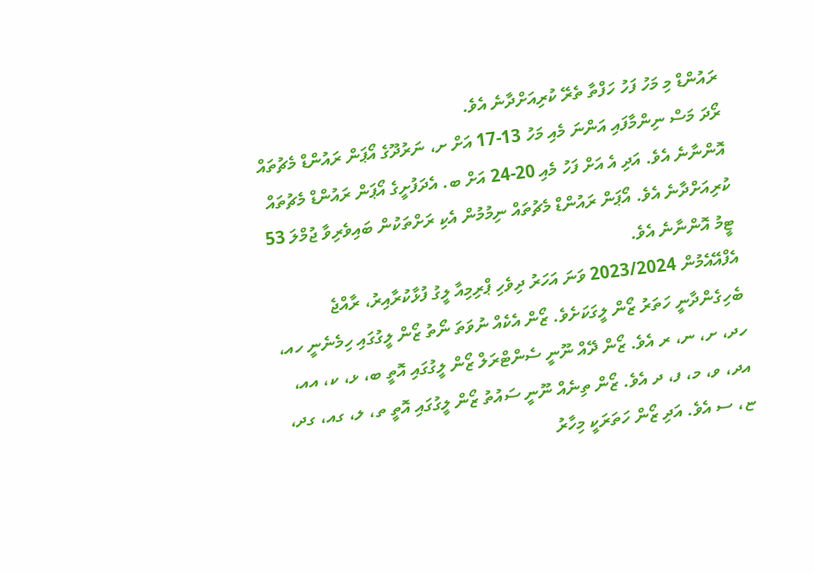ރައުންޑް މި މަހު ފަހު ހަފްތާ ތެރޭ ކުރިއަށްދާނެ އެވެ.
ރޯދަ މަސް ނިންމާފައި އަންނަ މެއި މަހު 13-17 އަށް ށ، ނަރުދޫގެ އޯޕަން ރައުންޑް މެޗުތައް އޮންނާނެ އެވެ. އަދި އެ އަށް ފަހު މެއި 20-24 އަށް ބ. އެދަފުށީގެ އޯޕަން ރައުންޑް މެޗުތައް ކުރިއަށްދާނެ އެވެ. އޯޕަން ރައުންޑް މެޗުތައް ނިމުމުން އެކި ރަށްތަކުން ބައިވެރިވާ ޖުމްލަ 53 ޓީމު އޮންނާނެ އެވެ.
އެފްއޭއެމުން 2023/2024 ވަނަ އަހަރު ދިވެހި ޕްރިމިއާ ލީގު ފުޅާކުރާއިރު، ރާއްޖެ ބެހިގެންދާނީ ހަތަރު ޒޯން ލީގަކަށެވެ. ޒޯން އެކެއް ނުވަތަ ނޯތު ޒޯން ލީގުގައި ހިމެނެނީ ހއ، ހދ، ށ، ނ، ރ އެވެ. ޒޯން ދޭއް ނޫނީ ސެންޓްރަލް ޒޯން ލީގުގައި އޮތީ ބ، ޅ، ކ، އއ، އދ، ވ، މ، ފ، ދ އެވެ. ޒޯން ތިނެއް ނޫނީ ސައުތު ޒޯން ލީގުގައި އޮތީ ތ، ލ، ގއ، ގދ، ޏ، ސ އެވެ. އަދި ޒޯން ހަތަރަކީ މިހާރު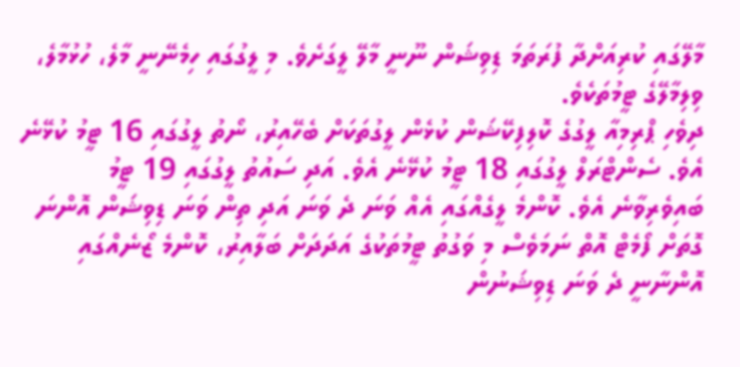މާލޭގައި ކުރިއަށްދާ ފުރަތަމަ ޑިވިޝަން ނޫނީ މާލޭ ލީގަށެވެ. މި ލީގުގައި ހިމެނޭނީ މާލެ، ހުޅުމާލެ، ވިލިމާލޭގެ ޓީމުތަކެވެ.
ދިވެހި ޕްރިމިއާ ލީގުގެ ކޮލިފިކޭޝަން ކުޅެން ލީގުތަކަށް ބެހޭއިރު، ނޯތު ލީގުގައި 16 ޓީމު ކުޅޭނެ އެވެ. ސެންޓްރަލް ލީގުގައި 18 ޓީމު ކުޅޭނެ އެވެ. އަދި ސައުތު ލީގުގައި 19 ޓީމު ބައިވެރިވާނެ އެވެ. ކޮންމެ ލީގެއްގައި އެއް ވަނަ ދެ ވަނަ އަދި ތިން ވަނަ ޑިވިޝަން އޮންނަ ގޮތަށް ފޯމެޓް އޮތް ނަމަވެސް މި ވަގުތު ޓީމުތަކުގެ އަދަދަށް ބަލާއިރު، ކޮންމެ ޒޯނެއްގައި އޮންނާނީ ދެ ވަނަ ޑިވިޝަނުން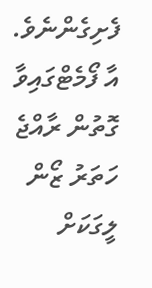ފެށިގެންނެވެ.
އާ ފޯމެޓްގައިވާ ގޮތުން ރާއްޖެ ހަތަރު ޒޯން ލީގަކަށް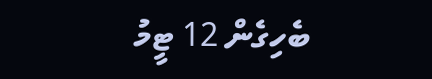ބެހިގެން 12 ޓީމު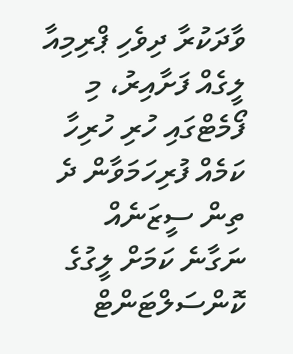ވާދަކުރާ ދިވެހި ޕްރިމިއާ ލީގެއް ފަށާއިރު، މި ފޯމެޓްގައި ހުރި ހުރިހާ ކަމެއް ފުރިހަމަވާން ދެ ތިން ސީޒަނެއް ނަގާނެ ކަމަށް ލީގުގެ ކޮންސަލްޓަންޓް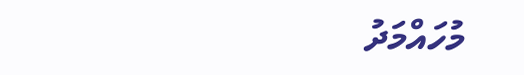މުހައްމަދު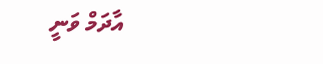އާދަމް ވަނީ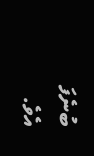ބުނެފަ އެވެ.